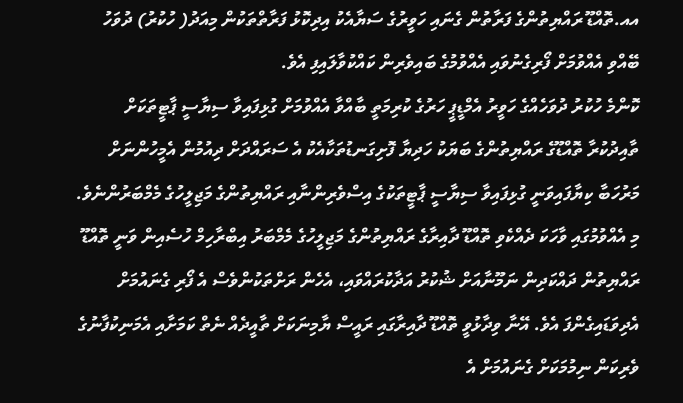އއ.ތޮއްޑޫ ރައްޔިތުންގެ ފަރާތުން ގެނައި ހަވީރުގެ ސަޔާއެކު އިދިކޮޅު ފަރާތްތަކުން މިއަދު( ހުކުރު) ދުވަހު ބޭއްވި އެއްވުމަށް ފޯރިގެނުވައި އެއްވުމުގެ ބައިވެރިން ކައްކުވާލައިފި އެވެ.
ކޮންމެ ހުކުރު ދުވަހެއްގެ ހަވީރު އެމްޑީޕީ ހަރުގެ ކުރިމަތީ ބާއްވާ އެއްވުމަށް ގުޅިފައިވާ ސިޔާސީ ޕާޓީތަކަށް ތާއިދުކުރާ ތޮއްޑޫގެ ރައްޔިތުންގެ ބަޔަކު ހަދިޔާ ފޮށިގަނޑުތަކާއެކު އެ ސަރައްދަށް ދިއުމުން އެމީހުންނަށް މަރުހަބާ ކިޔާފައިވަނީ ގުޅިފައިވާ ސިޔާސީ ޕާޓީތަކުގެ އިސްވެރިންނާއި ރައްޔިތުންގެ މަޖިލީހުގެ މެމްބަރުންނެވެ.
މި އެއްވުމުގައި ވާހަކަ ދެއްކެވި ތޮއްޑޫ ދާއިރާގެ ރައްޔިތުންގެ މަޖިލީހުގެ މެމްބަރު އިބްރާހިމް ހުސެއިން ވަނީ ތޮއްޑޫ ރައްޔިތުން ދައްކަދިން ނަމޫނާއަށް ޝުކުރު އަދާކުރައްވައި، އެހެން ރަށްތަކުންވެސް އެ ފޯރި ގެނައުމަށް އެދިވަޑައިގެންފަ އެވެ. އޭނާ ވިދާޅުވީ ތޮއްޑޫ ދާއިރާގައި ރައީސް ޔާމިނަކަށް ތާއީދެއް ނެތް ކަމަށާއި އެމަނިކުފާނުގެ ވެރިކަން ނިމުމަކަށް ގެނައުމަށް އެ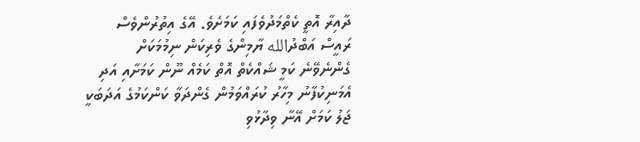ދާއިރާ އޮތީ ކެތްމަދުވެފައި ކަމަށެވެ. އޭގެ އިތުރުންވެސް ރައީސް އަބްދުالله ޔާމިންގެ ވެރިކަން ނިމުމަކަށް ގެންނެވޭނެ ކަމީ ޝައްކެތް އޮތް ކަމެއް ނޫން ކަމަށާއި އަދި އެމަނިކުފާނު މިހާރު ކުރައްވަމުން ގެންދަވާ ކަންކަމުގެ އަދަބަކީ ޖަލު ކަމަށް އޭނާ ވިދާޅުވި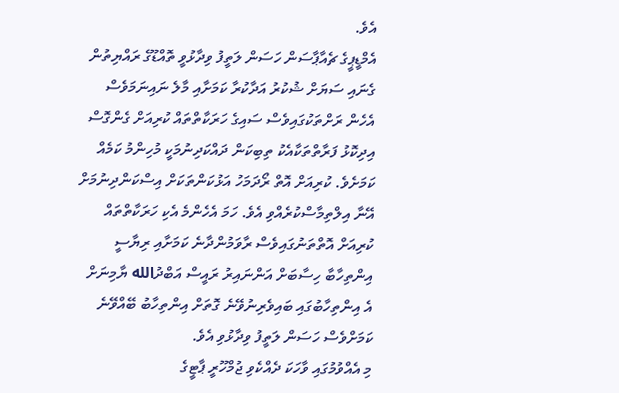އެވެ.
އެމްޑީޕީގެ ޗެއާޕާސަން ހަސަން ލަތީފު ވިދާޅުވީ ތޮއްޑޫގެ ރައްޔިތުން ގެނައި ސަޔަށް ޝުކުރު އަދާކުރާ ކަމަށާއި މާލެ ނައިނަމަވެސް އެހެން ރަށްތަކުގައިވެސް ސައިގެ ހަރަކާތްތައް ކުރިއަށް ގެންގޮސް އިދިކޮޅު ފަރާތްތަކާއެކު ތިބިކަން ދައްކަދިނުމަކީ މުހިންމު ކަމެއް ކަމަށެވެ. ކުރިއަށް އޮތް ރޯދަމަހު އަޅުކަންތަކަށް އިސްކަންދިނުމަށް އޭނާ އިލްތިމާސްކުރެއްވި އެވެ. ހަމަ އެހެންމެ އެކި ހަރަކާތްތައް ކުރިއަށް އޮތްތަނުގައިވެސް ރާވަމުންދާނެ ކަމަށާއި ރިޔާސީ އިންތިހާބާ ހިސާބަށް އަންނައިރު ރައީސް އަބްދުالله ޔާމިނަށް އެ އިންތިހާބުގައި ބައިވެރިނުވޭނެ ގޮތަށް އިންތިހާބު ބޭއްވޭނެ ކަމަށްވެސް ހަސަން ލަތީފު ވިދާޅުވި އެވެ.
މި އެއްވުމުގައި ވާހަކަ ދެއްކެވި ޖުމްހޫރީ ޕާޓީގެ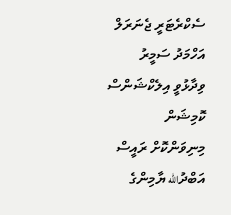ސެކްރެޓަރީ ޖެނަރަލް އަހްމަދު ސަމީރު ވިދާޅުވީ އިލެކްޝަންސް ކޮމިޝަން މިނިވަންކޮށް ރައީސް އަބްދުالله ޔާމިންގެ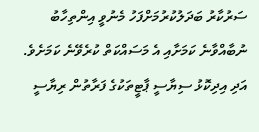ސަރުކާރު ބަދަލުކުރުމަށްފަހު މެނުވީ އިންތިހާބު ނުބާއްވާނެ ކަމަށާއި އެ މަސައްކަތް ކުރެވޭނެ ކަމަށެވެ. އަދި އިދިކޮޅު ސިޔާސީ ޕާޓީތަކުގެ ފަރާތުން ރިޔާސީ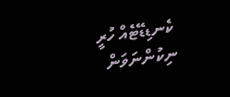ކެނޑިޑޭޓެއް ހުރީ ނިކުންނަވަން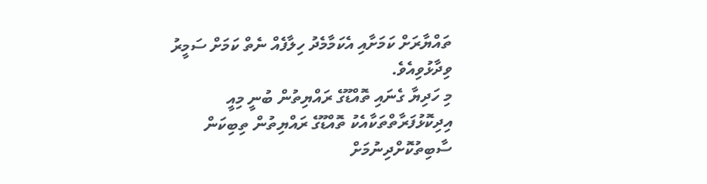ތައްޔާރަށް ކަމަށާއި އެކަމާމެދު ހިލާފެއް ނެތް ކަމަށް ސަމީރު ވިދާޅުވިއެވެ.
މި ހަދިޔާ ގެނައި ތޮއްޑޫގެ ރައްޔިތުން ބުނީ މިއީ އިދިކޮޅުފަރާތްތަކާއެކު ތޮއްޑޫގެ ރައްޔިތުން ތިބިކަން ސާބިތުކޮށްދިނުމަށް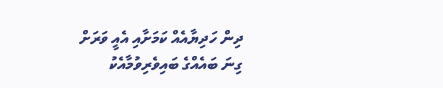ދިން ހަދިޔާއެއް ކަމަށާއި އެއީ ވަރަށް ގިނަ ބައެއްގެ ބައިވެރިވުމާއެކު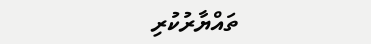ތައްޔާރުކުރި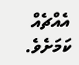އެއްޗެއް ކަމަށެވެ.